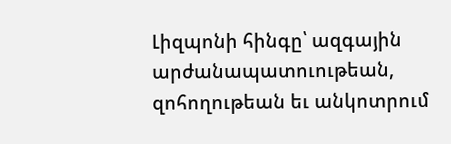Լիզպոնի հինգը՝ ազգային արժանապատուութեան, զոհողութեան եւ անկոտրում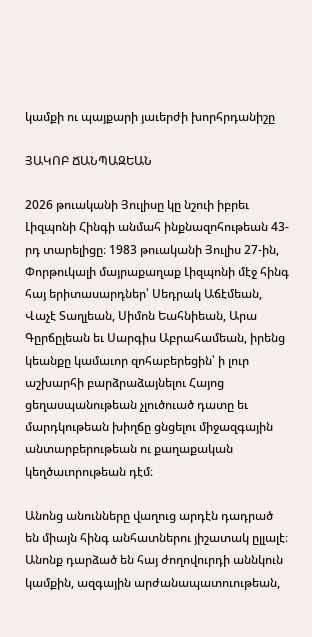կամքի ու պայքարի յաւերժի խորհրդանիշը

ՅԱԿՈԲ ՃԱՆՊԱԶԵԱՆ

2026 թուականի Յուլիսը կը նշուի իբրեւ Լիզպոնի Հինգի անմահ ինքնազոհութեան 43-րդ տարելիցը։ 1983 թուականի Յուլիս 27-ին, Փորթուկալի մայրաքաղաք Լիզպոնի մէջ հինգ հայ երիտասարդներ՝ Սեդրակ Աճէմեան, Վաչէ Տաղլեան, Սիմոն Եահնիեան, Արա Գըրճըլեան եւ Սարգիս Աբրահամեան, իրենց կեանքը կամաւոր զոհաբերեցին՝ ի լուր աշխարհի բարձրաձայնելու Հայոց ցեղասպանութեան չլուծուած դատը եւ մարդկութեան խիղճը ցնցելու միջազգային անտարբերութեան ու քաղաքական կեղծաւորութեան դէմ։

Անոնց անունները վաղուց արդէն դադրած են միայն հինգ անհատներու յիշատակ ըլլալէ։ Անոնք դարձած են հայ ժողովուրդի աննկուն կամքին, ազգային արժանապատուութեան,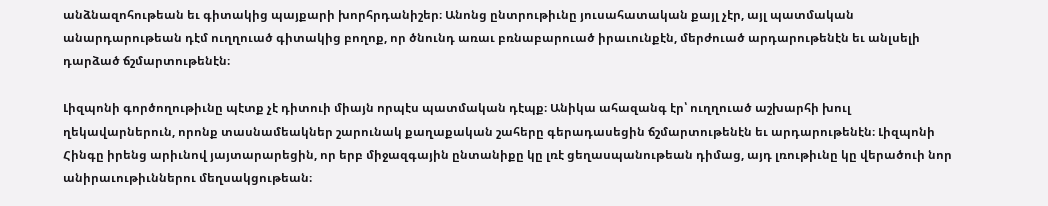անձնազոհութեան եւ գիտակից պայքարի խորհրդանիշեր։ Անոնց ընտրութիւնը յուսահատական քայլ չէր, այլ պատմական անարդարութեան դէմ ուղղուած գիտակից բողոք, որ ծնունդ առաւ բռնաբարուած իրաւունքէն, մերժուած արդարութենէն եւ անլսելի դարձած ճշմարտութենէն։

Լիզպոնի գործողութիւնը պէտք չէ դիտուի միայն որպէս պատմական դէպք։ Անիկա ահազանգ էր՝ ուղղուած աշխարհի խուլ ղեկավարներուն, որոնք տասնամեակներ շարունակ քաղաքական շահերը գերադասեցին ճշմարտութենէն եւ արդարութենէն։ Լիզպոնի Հինգը իրենց արիւնով յայտարարեցին, որ երբ միջազգային ընտանիքը կը լռէ ցեղասպանութեան դիմաց, այդ լռութիւնը կը վերածուի նոր անիրաւութիւններու մեղսակցութեան։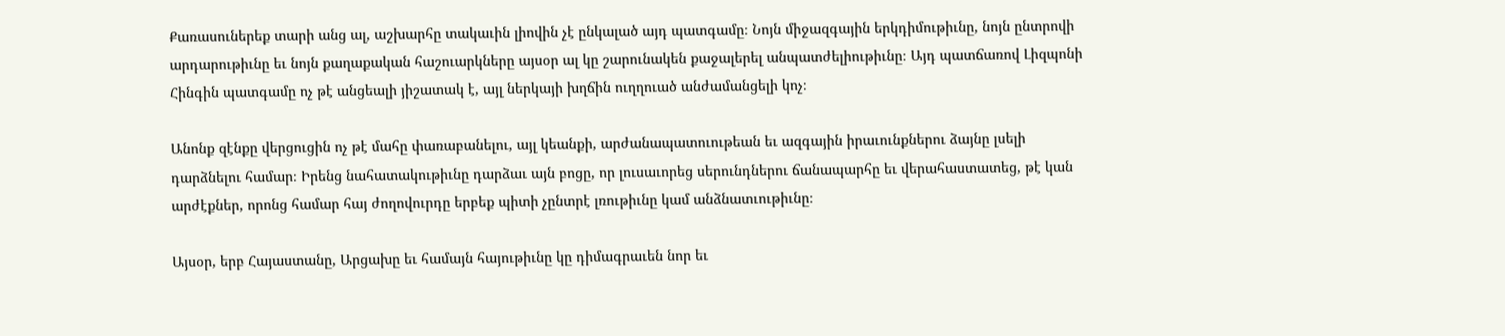Քառասուներեք տարի անց ալ, աշխարհը տակաւին լիովին չէ ընկալած այդ պատգամը։ Նոյն միջազգային երկդիմութիւնը, նոյն ընտրովի արդարութիւնը եւ նոյն քաղաքական հաշուարկները այսօր ալ կը շարունակեն քաջալերել անպատժելիութիւնը։ Այդ պատճառով Լիզպոնի Հինգին պատգամը ոչ թէ անցեալի յիշատակ է, այլ ներկայի խղճին ուղղուած անժամանցելի կոչ։

Անոնք զէնքը վերցուցին ոչ թէ մահը փառաբանելու, այլ կեանքի, արժանապատուութեան եւ ազգային իրաւունքներու ձայնը լսելի դարձնելու համար։ Իրենց նահատակութիւնը դարձաւ այն բոցը, որ լուսաւորեց սերունդներու ճանապարհը եւ վերահաստատեց, թէ կան արժէքներ, որոնց համար հայ ժողովուրդը երբեք պիտի չընտրէ լռութիւնը կամ անձնատւութիւնը։

Այսօր, երբ Հայաստանը, Արցախը եւ համայն հայութիւնը կը դիմագրաւեն նոր եւ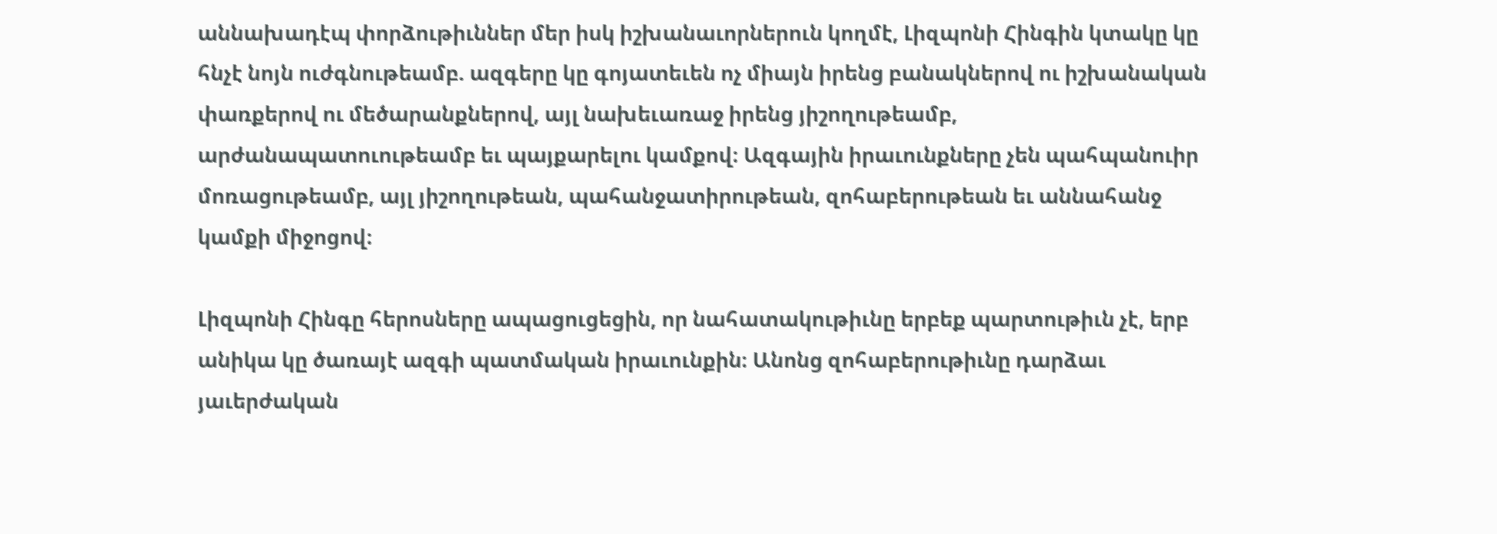աննախադէպ փորձութիւններ մեր իսկ իշխանաւորներուն կողմէ, Լիզպոնի Հինգին կտակը կը հնչէ նոյն ուժգնութեամբ. ազգերը կը գոյատեւեն ոչ միայն իրենց բանակներով ու իշխանական փառքերով ու մեծարանքներով, այլ նախեւառաջ իրենց յիշողութեամբ, արժանապատուութեամբ եւ պայքարելու կամքով։ Ազգային իրաւունքները չեն պահպանուիր մոռացութեամբ, այլ յիշողութեան, պահանջատիրութեան, զոհաբերութեան եւ աննահանջ կամքի միջոցով։

Լիզպոնի Հինգը հերոսները ապացուցեցին, որ նահատակութիւնը երբեք պարտութիւն չէ, երբ անիկա կը ծառայէ ազգի պատմական իրաւունքին։ Անոնց զոհաբերութիւնը դարձաւ յաւերժական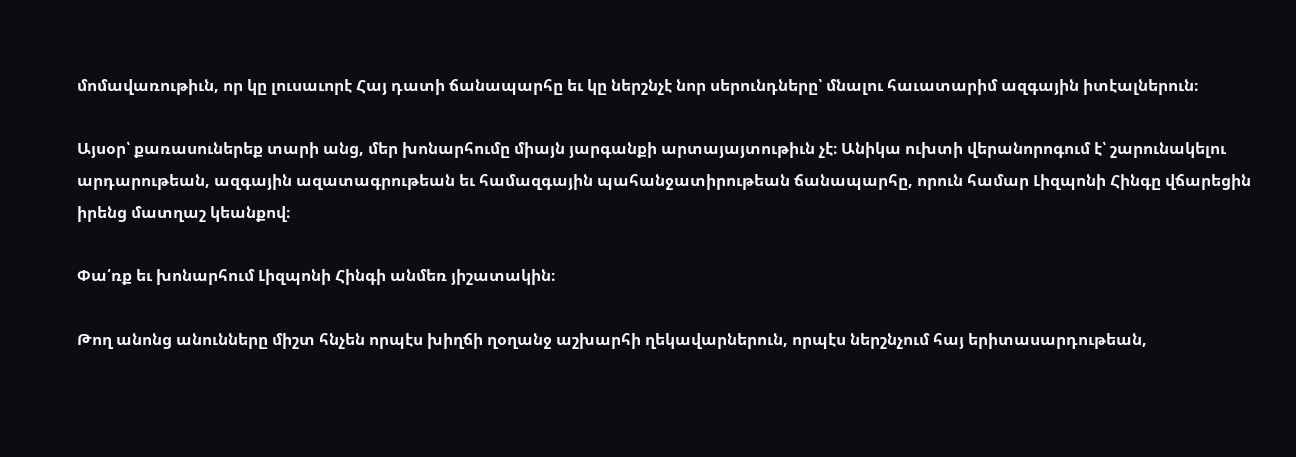մոմավառութիւն, որ կը լուսաւորէ Հայ դատի ճանապարհը եւ կը ներշնչէ նոր սերունդները՝ մնալու հաւատարիմ ազգային իտէալներուն։

Այսօր՝ քառասուներեք տարի անց, մեր խոնարհումը միայն յարգանքի արտայայտութիւն չէ։ Անիկա ուխտի վերանորոգում է՝ շարունակելու արդարութեան, ազգային ազատագրութեան եւ համազգային պահանջատիրութեան ճանապարհը, որուն համար Լիզպոնի Հինգը վճարեցին իրենց մատղաշ կեանքով։

Փա՛ռք եւ խոնարհում Լիզպոնի Հինգի անմեռ յիշատակին։

Թող անոնց անունները միշտ հնչեն որպէս խիղճի ղօղանջ աշխարհի ղեկավարներուն, որպէս ներշնչում հայ երիտասարդութեան,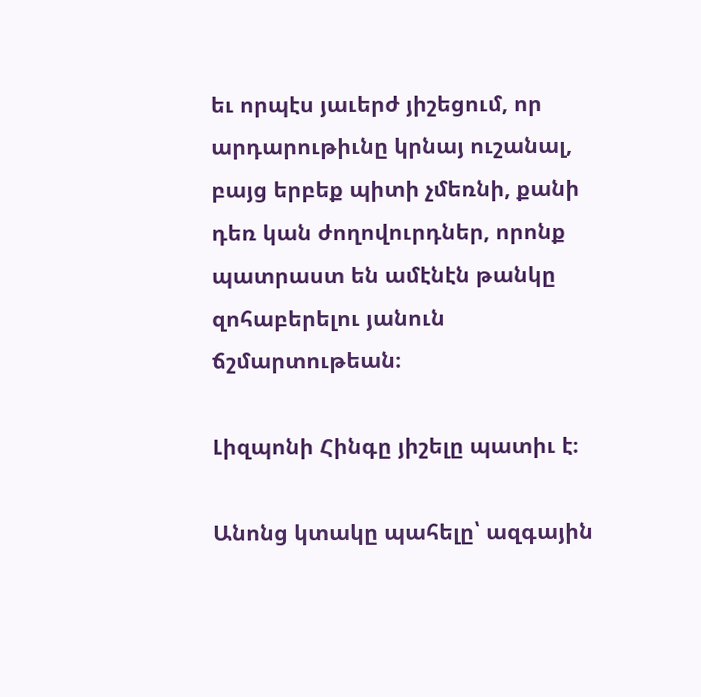եւ որպէս յաւերժ յիշեցում, որ արդարութիւնը կրնայ ուշանալ, բայց երբեք պիտի չմեռնի, քանի դեռ կան ժողովուրդներ, որոնք պատրաստ են ամէնէն թանկը զոհաբերելու յանուն ճշմարտութեան։

Լիզպոնի Հինգը յիշելը պատիւ է։

Անոնց կտակը պահելը՝ ազգային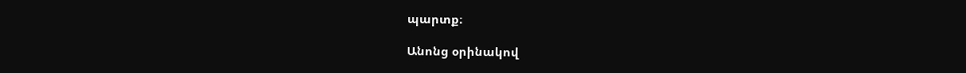պարտք։

Անոնց օրինակով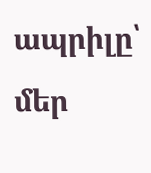ապրիլը՝ մեր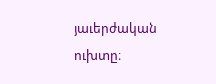յաւերժական ուխտը։